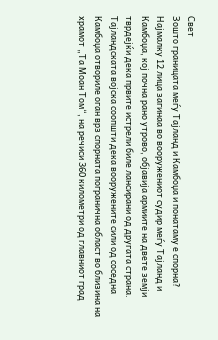Свет
Зошто границата меѓу Тајланд и Камбоџа и понатаму е спорна?
Најмалку 12 лица загинаа во вооружениот судир меѓу Тајланд и Камбоџа, кој почна рано утрово, објавија армиите на двете земји тврдејќи дека првите истрели биле лансирани од другата страна.
Тајландската војска соопшти дека вооружените сили од соседна Камбоџа отвориле оган врз спорната погранична област во близина на храмот „Та Моан Том“, на речиси 360 километри од главниот град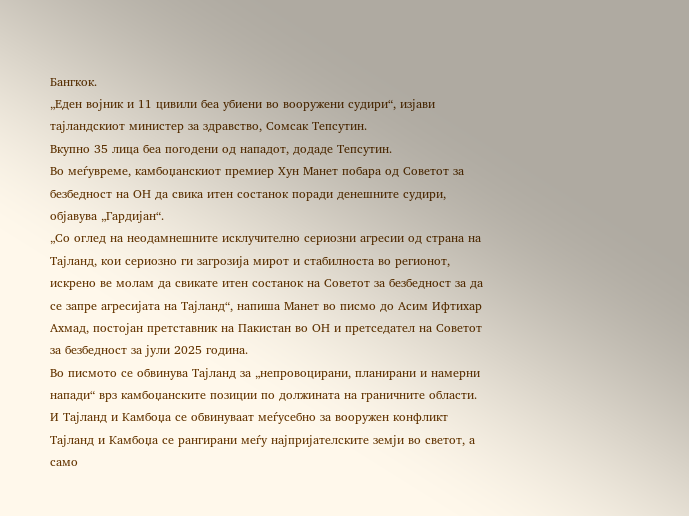Бангкок.
„Еден војник и 11 цивили беа убиени во вооружени судири“, изјави тајландскиот министер за здравство, Сомсак Тепсутин.
Вкупно 35 лица беа погодени од нападот, додаде Тепсутин.
Во меѓувреме, камбоџанскиот премиер Хун Манет побара од Советот за безбедност на ОН да свика итен состанок поради денешните судири, објавува „Гардијан“.
„Со оглед на неодамнешните исклучително сериозни агресии од страна на Тајланд, кои сериозно ги загрозија мирот и стабилноста во регионот, искрено ве молам да свикате итен состанок на Советот за безбедност за да се запре агресијата на Тајланд“, напиша Манет во писмо до Асим Ифтихар Ахмад, постојан претставник на Пакистан во ОН и претседател на Советот за безбедност за јули 2025 година.
Во писмото се обвинува Тајланд за „непровоцирани, планирани и намерни напади“ врз камбоџанските позиции по должината на граничните области.
И Тајланд и Камбоџа се обвинуваат меѓусебно за вооружен конфликт
Тајланд и Камбоџа се рангирани меѓу најпријателските земји во светот, а само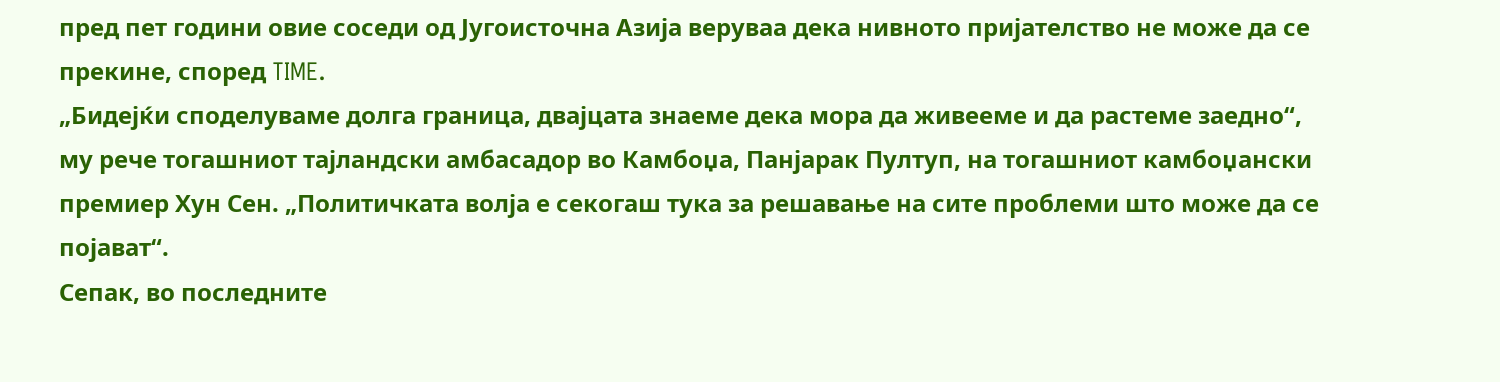пред пет години овие соседи од Југоисточна Азија веруваа дека нивното пријателство не може да се прекине, според TIME.
„Бидејќи споделуваме долга граница, двајцата знаеме дека мора да живееме и да растеме заедно“, му рече тогашниот тајландски амбасадор во Камбоџа, Панјарак Пултуп, на тогашниот камбоџански премиер Хун Сен. „Политичката волја е секогаш тука за решавање на сите проблеми што може да се појават“.
Сепак, во последните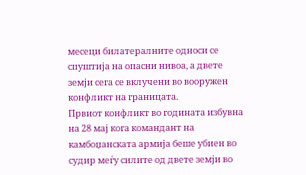месеци билатералните односи се спуштија на опасни нивоа, а двете земји сега се вклучени во вооружен конфликт на границата.
Првиот конфликт во годината избувна на 28 мај кога командант на камбоџанската армија беше убиен во судир меѓу силите од двете земји во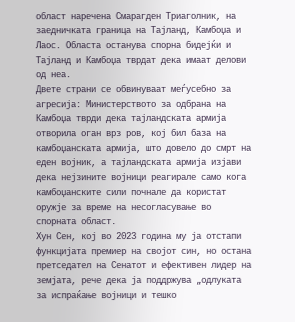област наречена Смарагден Триаголник, на заедничката граница на Тајланд, Камбоџа и Лаос. Областа останува спорна бидејќи и Тајланд и Камбоџа тврдат дека имаат делови од неа.
Двете страни се обвинуваат меѓусебно за агресија: Министерството за одбрана на Камбоџа тврди дека тајландската армија отворила оган врз ров, кој бил база на камбоџанската армија, што довело до смрт на еден војник, а тајландската армија изјави дека нејзините војници реагирале само кога камбоџанските сили почнале да користат оружје за време на несогласување во спорната област.
Хун Сен, кој во 2023 година му ја отстапи функцијата премиер на својот син, но остана претседател на Сенатот и ефективен лидер на земјата, рече дека ја поддржува „одлуката за испраќање војници и тешко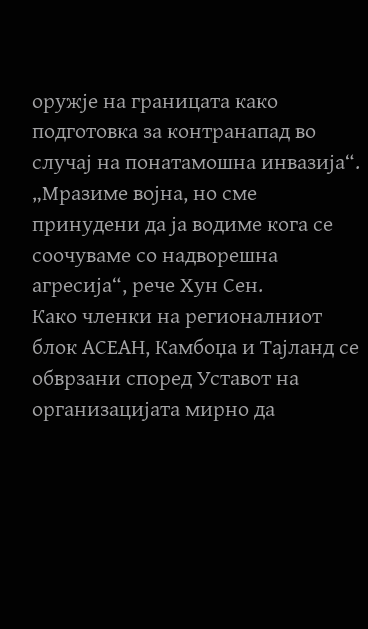оружје на границата како подготовка за контранапад во случај на понатамошна инвазија“.
„Мразиме војна, но сме принудени да ја водиме кога се соочуваме со надворешна агресија“, рече Хун Сен.
Како членки на регионалниот блок АСЕАН, Камбоџа и Тајланд се обврзани според Уставот на организацијата мирно да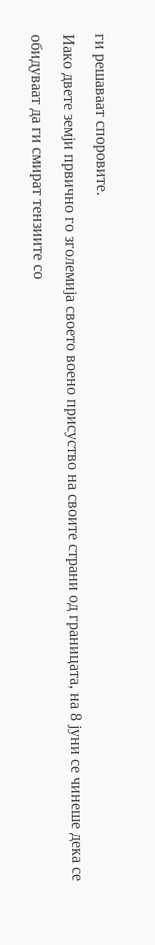ги решаваат споровите.
Иако двете земји првично го зголемија своето воено присуство на своите страни од границата, на 8 јуни се чинеше дека се обидуваат да ги смират тензиите со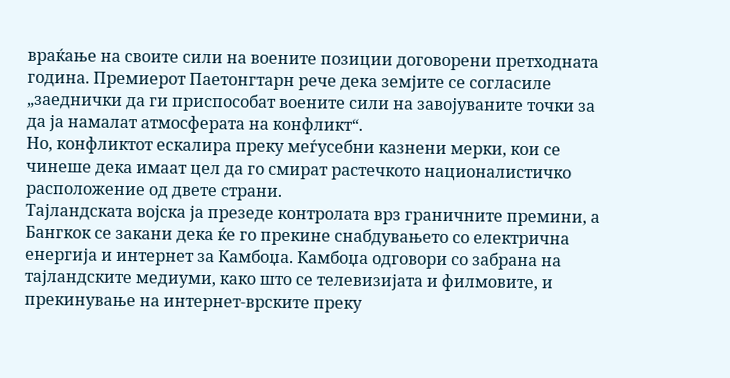враќање на своите сили на воените позиции договорени претходната година. Премиерот Паетонгтарн рече дека земјите се согласиле „заеднички да ги приспособат воените сили на завојуваните точки за да ја намалат атмосферата на конфликт“.
Но, конфликтот ескалира преку меѓусебни казнени мерки, кои се чинеше дека имаат цел да го смират растечкото националистичко расположение од двете страни.
Тајландската војска ја презеде контролата врз граничните премини, а Бангкок се закани дека ќе го прекине снабдувањето со електрична енергија и интернет за Камбоџа. Камбоџа одговори со забрана на тајландските медиуми, како што се телевизијата и филмовите, и прекинување на интернет-врските преку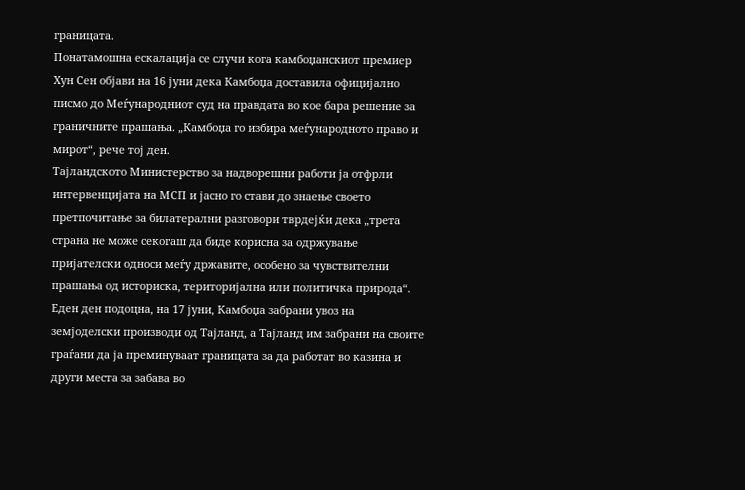границата.
Понатамошна ескалација се случи кога камбоџанскиот премиер Хун Сен објави на 16 јуни дека Камбоџа доставила официјално писмо до Меѓународниот суд на правдата во кое бара решение за граничните прашања. „Камбоџа го избира меѓународното право и мирот“, рече тој ден.
Тајландското Министерство за надворешни работи ја отфрли интервенцијата на МСП и јасно го стави до знаење своето претпочитање за билатерални разговори тврдејќи дека „трета страна не може секогаш да биде корисна за одржување пријателски односи меѓу државите, особено за чувствителни прашања од историска, територијална или политичка природа“.
Еден ден подоцна, на 17 јуни, Камбоџа забрани увоз на земјоделски производи од Тајланд, а Тајланд им забрани на своите граѓани да ја преминуваат границата за да работат во казина и други места за забава во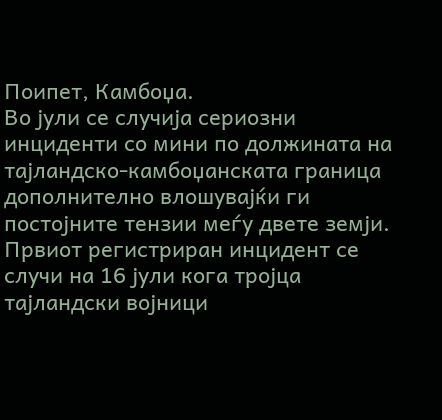Поипет, Камбоџа.
Во јули се случија сериозни инциденти со мини по должината на тајландско-камбоџанската граница дополнително влошувајќи ги постојните тензии меѓу двете земји.
Првиот регистриран инцидент се случи на 16 јули кога тројца тајландски војници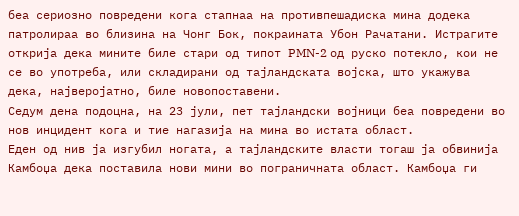беа сериозно повредени кога стапнаа на противпешадиска мина додека патролираа во близина на Чонг Бок, покраината Убон Рачатани. Истрагите открија дека мините биле стари од типот PMN-2 од руско потекло, кои не се во употреба, или складирани од тајландската војска, што укажува дека, најверојатно, биле новопоставени.
Седум дена подоцна, на 23 јули, пет тајландски војници беа повредени во нов инцидент кога и тие нагазија на мина во истата област.
Еден од нив ја изгубил ногата, а тајландските власти тогаш ја обвинија Камбоџа дека поставила нови мини во пограничната област. Камбоџа ги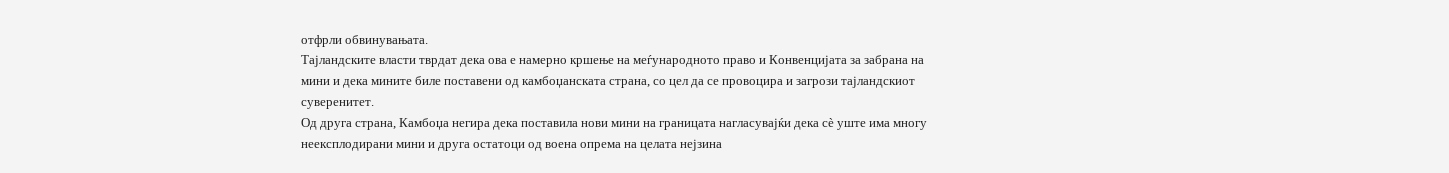отфрли обвинувањата.
Тајландските власти тврдат дека ова е намерно кршење на меѓународното право и Конвенцијата за забрана на мини и дека мините биле поставени од камбоџанската страна, со цел да се провоцира и загрози тајландскиот суверенитет.
Од друга страна, Камбоџа негира дека поставила нови мини на границата нагласувајќи дека сè уште има многу неексплодирани мини и друга остатоци од воена опрема на целата нејзина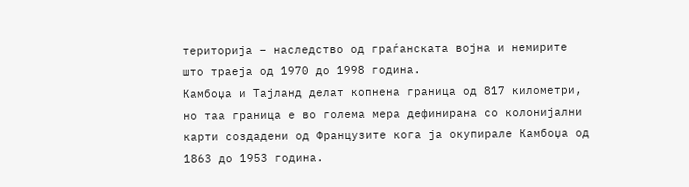територија – наследство од граѓанската војна и немирите што траеја од 1970 до 1998 година.
Камбоџа и Тајланд делат копнена граница од 817 километри, но таа граница е во голема мера дефинирана со колонијални карти создадени од Французите кога ја окупирале Камбоџа од 1863 до 1953 година.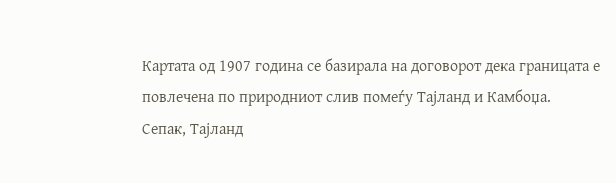Картата од 1907 година се базирала на договорот дека границата е повлечена по природниот слив помеѓу Тајланд и Камбоџа.
Сепак, Тајланд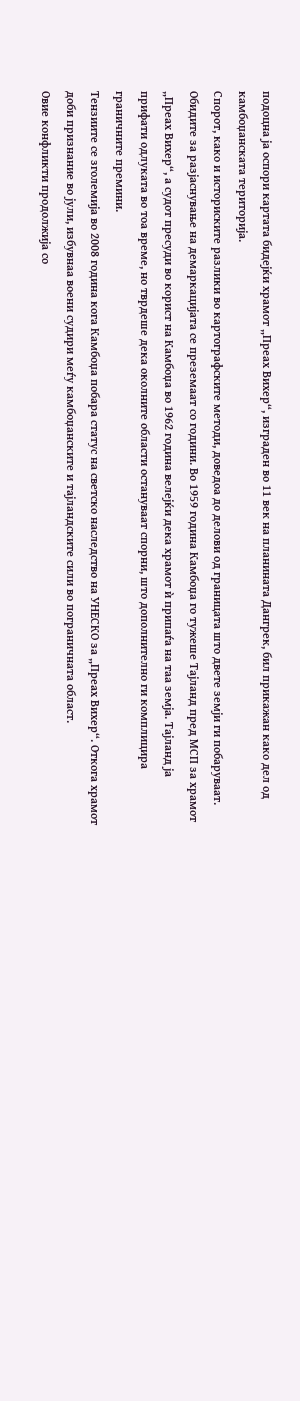подоцна ја оспори картата бидејќи храмот „Преах Вихер“, изграден во 11 век на планината Дангрек, бил прикажан како дел од камбоџанската територија.
Спорот, како и историските разлики во картографските методи, доведоа до делови од границата што двете земји ги побаруваат.
Обидите за разјаснување на демаркацијата се преземаат со години. Во 1959 година Камбоџа го тужеше Тајланд пред МСП за храмот „Преах Вихер“, а судот пресуди во корист на Камбоџа во 1962 година велејќи дека храмот ѝ припаѓа на таа земја. Тајланд ја прифати одлуката во тоа време, но тврдеше дека околните области остануваат спорни, што дополнително ги комплицира граничните премини.
Тензиите се зголемија во 2008 година кога Камбоџа побара статус на светско наследство на УНЕСКО за „Преах Вихер“. Откога храмот доби признание во јули, избувнаа воени судири меѓу камбоџанските и тајландските сили во пограничната област.
Овие конфликти продолжија со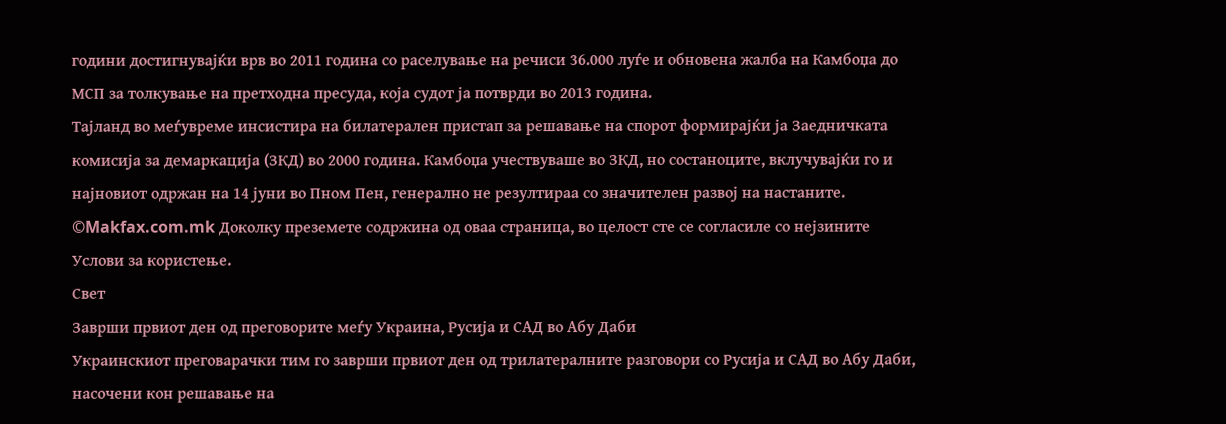години достигнувајќи врв во 2011 година со раселување на речиси 36.000 луѓе и обновена жалба на Камбоџа до МСП за толкување на претходна пресуда, која судот ја потврди во 2013 година.
Тајланд во меѓувреме инсистира на билатерален пристап за решавање на спорот формирајќи ја Заедничката комисија за демаркација (ЗКД) во 2000 година. Камбоџа учествуваше во ЗКД, но состаноците, вклучувајќи го и најновиот одржан на 14 јуни во Пном Пен, генерално не резултираа со значителен развој на настаните.
©Makfax.com.mk Доколку преземете содржина од оваа страница, во целост сте се согласиле со нејзините Услови за користење.
Свет
Заврши првиот ден од преговорите меѓу Украина, Русија и САД во Абу Даби
Украинскиот преговарачки тим го заврши првиот ден од трилатералните разговори со Русија и САД во Абу Даби, насочени кон решавање на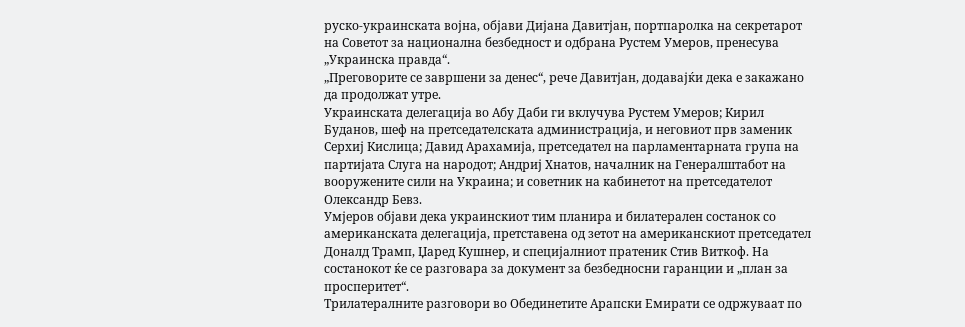руско-украинската војна, објави Дијана Давитјан, портпаролка на секретарот на Советот за национална безбедност и одбрана Рустем Умеров, пренесува „Украинска правда“.
„Преговорите се завршени за денес“, рече Давитјан, додавајќи дека е закажано да продолжат утре.
Украинската делегација во Абу Даби ги вклучува Рустем Умеров; Кирил Буданов, шеф на претседателската администрација, и неговиот прв заменик Серхиј Кислица; Давид Арахамија, претседател на парламентарната група на партијата Слуга на народот; Андриј Хнатов, началник на Генералштабот на вооружените сили на Украина; и советник на кабинетот на претседателот Олександр Бевз.
Умјеров објави дека украинскиот тим планира и билатерален состанок со американската делегација, претставена од зетот на американскиот претседател Доналд Трамп, Џаред Кушнер, и специјалниот пратеник Стив Виткоф. На состанокот ќе се разговара за документ за безбедносни гаранции и „план за просперитет“.
Трилатералните разговори во Обединетите Арапски Емирати се одржуваат по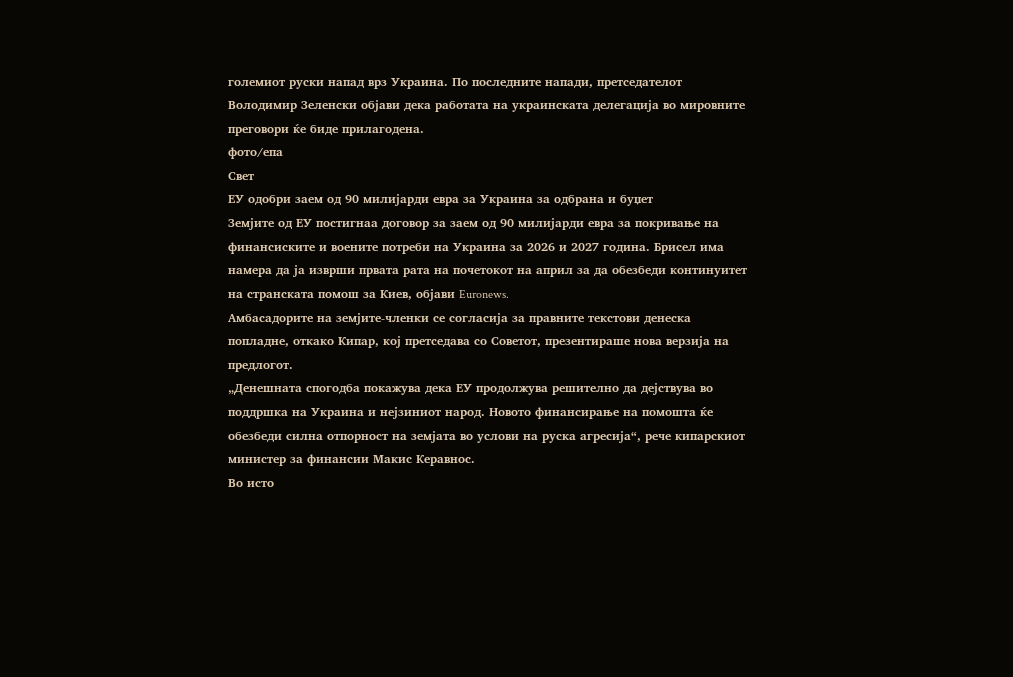големиот руски напад врз Украина. По последните напади, претседателот Володимир Зеленски објави дека работата на украинската делегација во мировните преговори ќе биде прилагодена.
фото/епа
Свет
ЕУ одобри заем од 90 милијарди евра за Украина за одбрана и буџет
Земјите од ЕУ постигнаа договор за заем од 90 милијарди евра за покривање на финансиските и воените потреби на Украина за 2026 и 2027 година. Брисел има намера да ја изврши првата рата на почетокот на април за да обезбеди континуитет на странската помош за Киев, објави Euronews.
Амбасадорите на земјите-членки се согласија за правните текстови денеска попладне, откако Кипар, кој претседава со Советот, презентираше нова верзија на предлогот.
„Денешната спогодба покажува дека ЕУ продолжува решително да дејствува во поддршка на Украина и нејзиниот народ. Новото финансирање на помошта ќе обезбеди силна отпорност на земјата во услови на руска агресија“, рече кипарскиот министер за финансии Макис Керавнос.
Во исто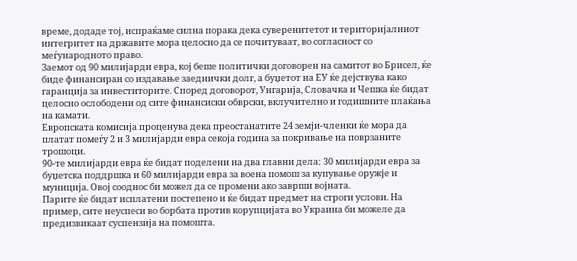време, додаде тој, испраќаме силна порака дека суверенитетот и територијалниот интегритет на државите мора целосно да се почитуваат, во согласност со меѓународното право.
Заемот од 90 милијарди евра, кој беше политички договорен на самитот во Брисел, ќе биде финансиран со издавање заеднички долг, а буџетот на ЕУ ќе дејствува како гаранција за инвеститорите. Според договорот, Унгарија, Словачка и Чешка ќе бидат целосно ослободени од сите финансиски обврски, вклучително и годишните плаќања на камати.
Европската комисија проценува дека преостанатите 24 земји-членки ќе мора да платат помеѓу 2 и 3 милијарди евра секоја година за покривање на поврзаните трошоци.
90-те милијарди евра ќе бидат поделени на два главни дела: 30 милијарди евра за буџетска поддршка и 60 милијарди евра за воена помош за купување оружје и муниција. Овој сооднос би можел да се промени ако заврши војната.
Парите ќе бидат исплатени постепено и ќе бидат предмет на строги услови. На пример, сите неуспеси во борбата против корупцијата во Украина би можеле да предизвикаат суспензија на помошта.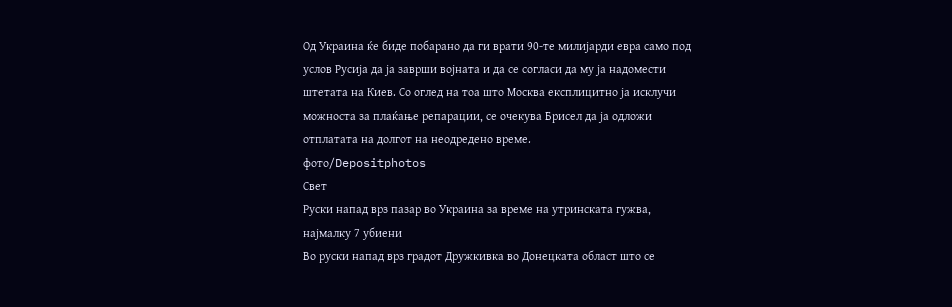Од Украина ќе биде побарано да ги врати 90-те милијарди евра само под услов Русија да ја заврши војната и да се согласи да му ја надомести штетата на Киев. Со оглед на тоа што Москва експлицитно ја исклучи можноста за плаќање репарации, се очекува Брисел да ја одложи отплатата на долгот на неодредено време.
фото/Depositphotos
Свет
Руски напад врз пазар во Украина за време на утринската гужва, најмалку 7 убиени
Во руски напад врз градот Дружкивка во Донецката област што се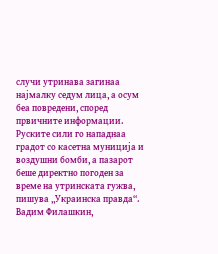случи утринава загинаа најмалку седум лица, а осум беа повредени, според првичните информации. Руските сили го нападнаа градот со касетна муниција и воздушни бомби, а пазарот беше директно погоден за време на утринската гужва, пишува „Украинска правда“.
Вадим Филашкин,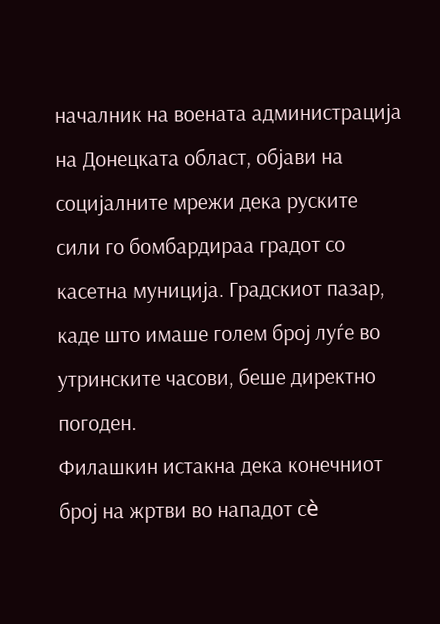началник на воената администрација на Донецката област, објави на социјалните мрежи дека руските сили го бомбардираа градот со касетна муниција. Градскиот пазар, каде што имаше голем број луѓе во утринските часови, беше директно погоден.
Филашкин истакна дека конечниот број на жртви во нападот сè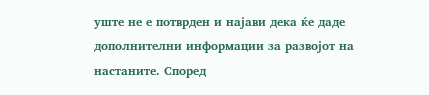уште не е потврден и најави дека ќе даде дополнителни информации за развојот на настаните. Според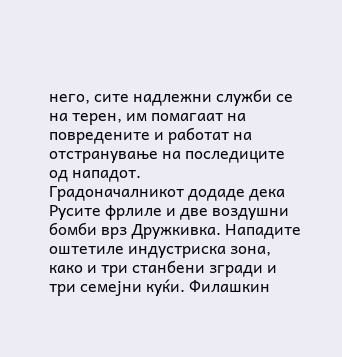него, сите надлежни служби се на терен, им помагаат на повредените и работат на отстранување на последиците од нападот.
Градоначалникот додаде дека Русите фрлиле и две воздушни бомби врз Дружкивка. Нападите оштетиле индустриска зона, како и три станбени згради и три семејни куќи. Филашкин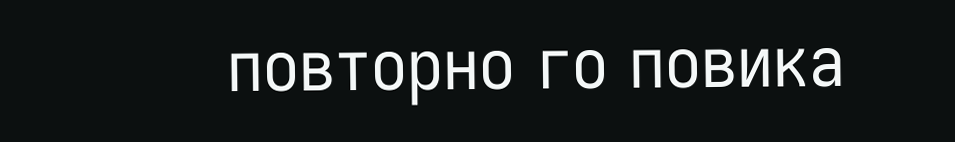повторно го повика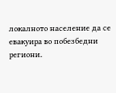локалното население да се евакуира во побезбедни региони.